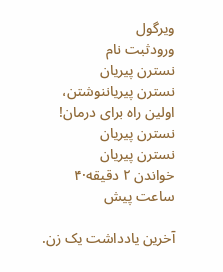ویرگول
ورودثبت نام
نسترن پیریان
نسترن پیریاننوشتن، اولین راه برای درمان!
نسترن پیریان
نسترن پیریان
خواندن ۲ دقیقه·۴ ساعت پیش

آخرین یادداشت یک زن.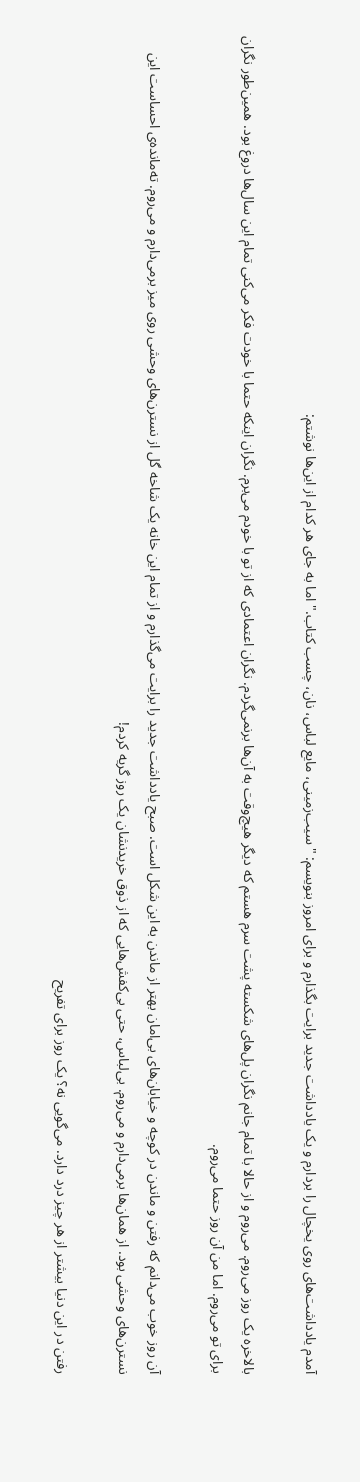آمدم یادداشت‌های روی یخچال را بردارم و یک یادداشت جدید برایت بگذارم و برای امروز بنویسم: "سیب‌زمینی، مایع لباس، نان، چسب کتاب." اما به جای هر کدام از این‌ها نوشتم:

بالاخره یک روز می‌روم. می‌روم و از حالا با تمام جانم نگران پل‌های شکسته پشت سرم هستم که دیگر هیچ‌وقت به آن‌ها برنمی‌گردم. نگران اعتمادی که از تو با خودم می‌برم. نگران اینکه حتما با خودت فکر می‌کنی تمام این سال‌ها دروغ بود. همین‌طور نگران برای تو می‌روم. اما من آن روز حتما می‌روم.

آن روز خوب می‌دانم که رفتن و ماندن در کوچه و خیابان‌های بی‌امان بهتر از ماندن به این شکل است. صبح یادداشت جدید را برایت می‌گذارم و از تمام این خانه یک شاخه گل از نسترن‌های وحشی روی میز برمی‌دارم و می‌روم. ته‌مانده‌ی احساست این نسترن‌های وحشی بود. از همان‌ها برمی‌دارم و می‌روم. بی‌لباس، حتی بی‌کفش‌هایی که از ذوق خریدنشان یک روز گریه کردم!

رفتن در این دنیا بیشتر از هر چیز درد دارد. می‌گویی نه؟ یک روز برای تفریح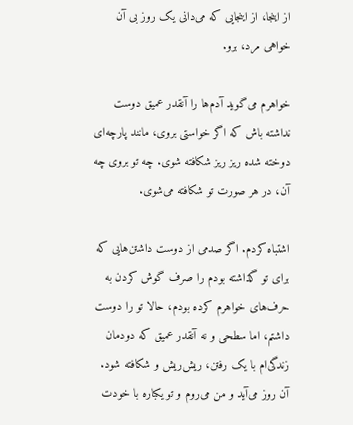از اینجا، از اینجایی که می‌دانی یک روز بی آن خواهی مرد، برو.

خواهرم می‌گوید آدم‌ها را آنقدر عمیق دوست نداشته باش که اگر خواستی بروی، مانند پارچه‌ای دوخته شده ریز ریز شکافته شوی. چه تو بروی چه آن، در هر صورت تو شکافته می‌شوی.

اشتباه کردم. اگر صدمی از دوست داشتن‌هایی که برای تو گذاشته بودم را صرف گوش کردن به حرف‌های خواهرم کرده بودم، حالا تو را دوست داشتم، اما سطحی و نه آنقدر عمیق که دودمان زندگی‌ام با یک رفتن، ریش‌ریش و شکافته شود. آن روز می‌آید و من می‌روم و تو یکباره با خودت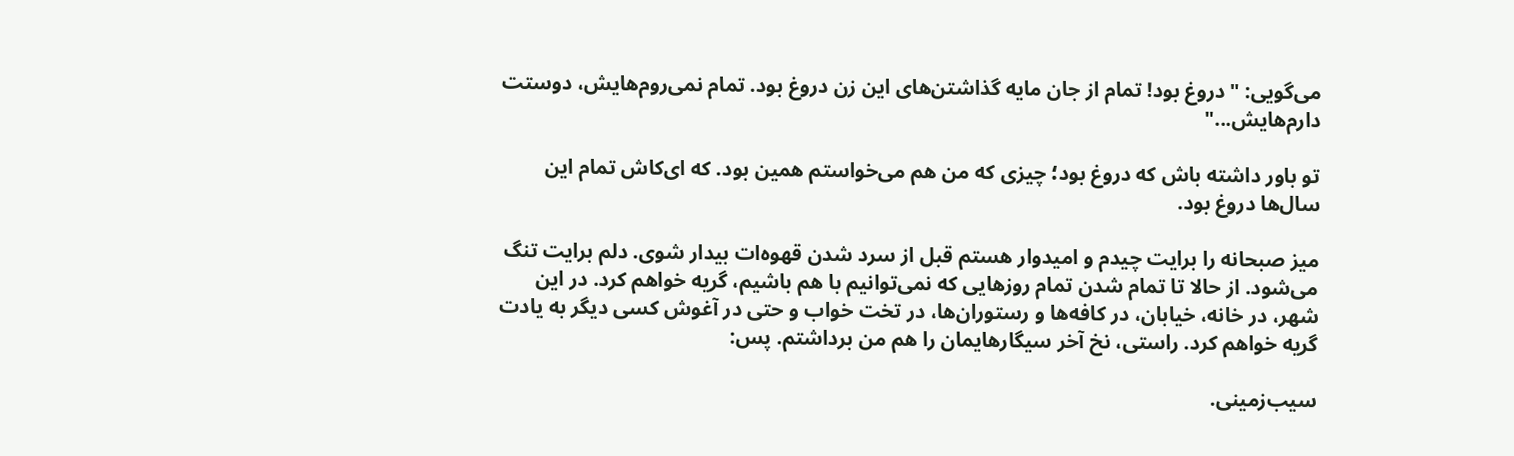می‌گویی: "دروغ بود! تمام از جان مایه‌ گذاشتن‌های این زن دروغ بود. تمام نمی‌روم‌هایش، دوستت دارم‌هایش..."

تو باور داشته باش که دروغ بود؛ چیزی که من هم می‌خواستم همین بود. که ای‌کاش تمام این سال‌ها دروغ بود.

میز صبحانه را برایت چیدم و امیدوار هستم قبل از سرد شدن قهوه‌ات بیدار شوی. دلم برایت تنگ می‌شود. از حالا تا تمام شدن تمام روزهایی که نمی‌توانیم با هم باشیم، گریه خواهم کرد. در این شهر، در خانه، خیابان، در کافه‌ها و رستوران‌ها، در تخت خواب و حتی در آغوش کسی دیگر به یادت گریه خواهم کرد. راستی، نخ آخر سیگارهایمان را هم من برداشتم. پس:

سیب‌زمینی.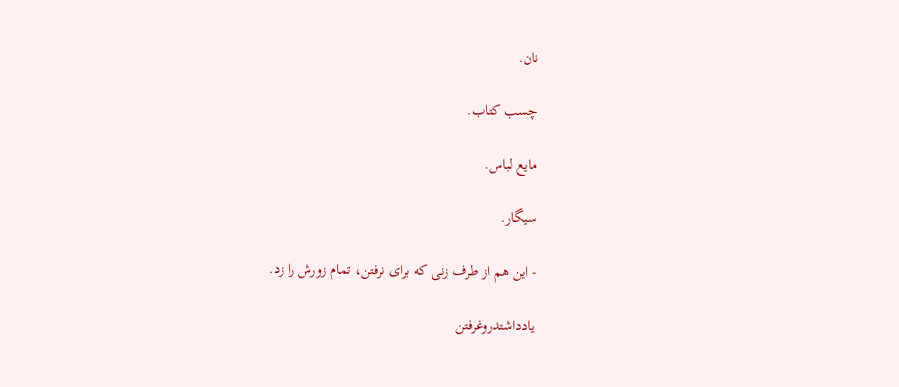نان.

چسب کتاب.

مایع لباس.

سیگار.

- این هم از طرف زنی که برای نرفتن، تمام زورش را زد.

یادداشتدروغرفتن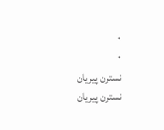۰
۰
نسترن پیریان
نسترن پیریان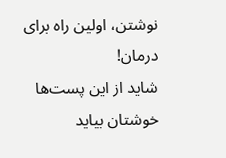نوشتن، اولین راه برای درمان!
شاید از این پست‌ها خوشتان بیاید